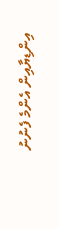އިންޑިޔާއިން އެންމެ ފެނުނު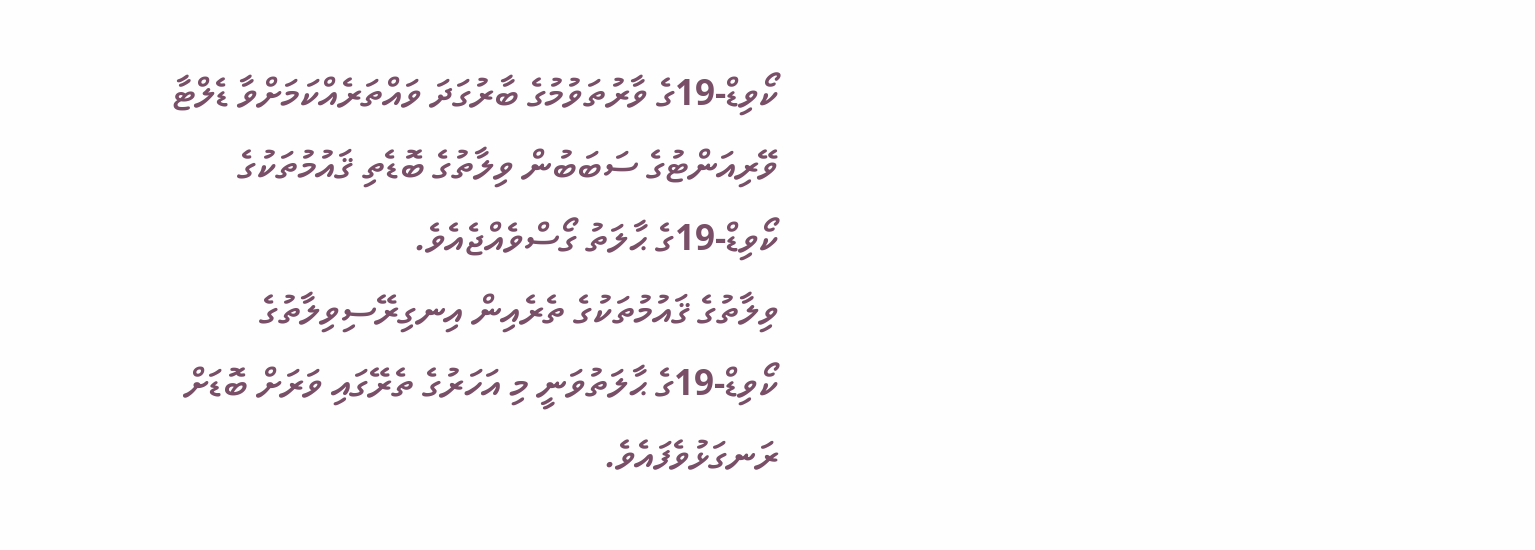ކޯވިޑް-19ގެ ވާރުތަވުމުގެ ބާރުގަދަ ވައްތަރެއްކަމަށްވާ ޑެލްޓާ ވޭރިއަންޓުގެ ސަބަބުން ވިލާތުގެ ބޮޑެތި ޤައުމުތަކުގެ ކޯވިޑް-19ގެ ޙާލަތު ގޯސްވެއްޖެއެވެ.
ވިލާތުގެ ޤައުމުތަކުގެ ތެރެއިން އިނގިރޭސިވިލާތުގެ ކޯވިޑް-19ގެ ޙާލަތުވަނީ މި އަހަރުގެ ތެރޭގައި ވަރަށް ބޮޑަށް ރަނގަޅުވެފައެވެ.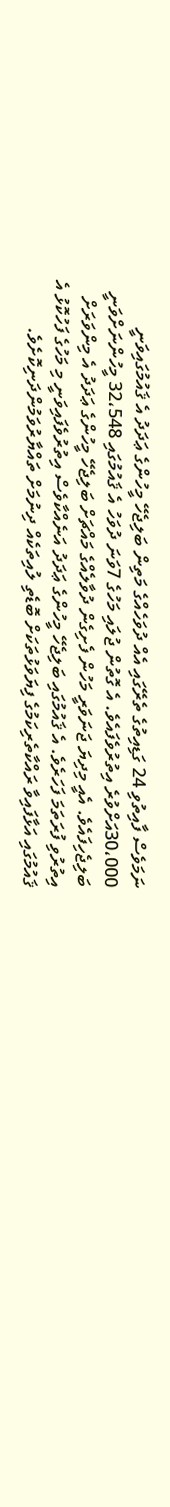ނަމަވެސް ފާއިތުވި 24 ގަޑިއިތުގެ ތެރޭގައި އެއް ދުވަހެއްގެ މަތިން ބަލިޖެހޭ މީހުންގެ ޢަދަދު އެ ޤައުމުގައިވަނީ 30،000އަށްވުރެ އިތުރުވެފައެވެ. އެ ގޮތުން ޖުލައި މަހުގެ 7ވަނަ ދުވަހު އެ ޤައުމުގައި 32،548 މީހުންނަށްވަނީ ބަލިޖެހިފައެވެ. އެއީ މިދިޔަ ޖަނަވަރީ މަހުން ފެށިގެން ދުވާލެއްގެ މައްޗަށް ބަލިޖެހޭ މީހުންގެ ޢަދަދު އެ މިންވަރަށް އިތުރުވި ފުރަތަމަ ފަހަރެވެ. އެ ޤައުމުގައި ބަލިޖެހޭ މީހުންގެ ޢަދަދު އަނެއްކާވެސް އިތުރުވެފައިވަނީ މި މަހުގެ ފަހުކޮޅު އެ ޤައުމުގައި އަޅާފައިވާ ރައްކާތެރިކަމުގެ ފިޔަވަޅުތަކަށް ބޮޑެތި ލުއިތަކެއް ދިނުމަށް ތައްޔާރުވަމުންދަނިކޮށެވެ.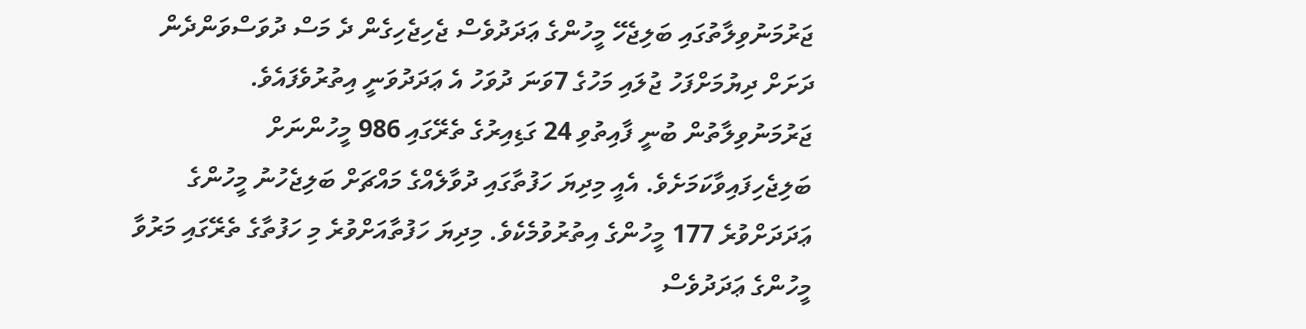ޖަރުމަނުވިލާތުގައި ބަލިޖެހޭ މީހުންގެ ޢަދަދުވެސް ޖެހިޖެހިގެން ދެ މަސް ދުވަސްވަންދެން ދަށަށް ދިޔުމަށްފަހު ޖުލައި މަހުގެ 7ވަނަ ދުވަހު އެ ޢަދަދުވަނީ އިތުރުވެފައެވެ. ޖަރުމަނުވިލާތުން ބުނީ ފާއިތުވި 24 ގަޑިއިރުގެ ތެރޭގައި 986 މީހުންނަށް ބަލިޖެހިފައިވާކަމަށެވެ. އެއީ މިދިޔަ ހަފުތާގައި ދުވާލެއްގެ މައްޗަށް ބަލިޖެހުނު މީހުންގެ ޢަދަދަށްވުރެ 177 މީހުންގެ އިތުރުވުމެކެވެ. މިދިޔަ ހަފުތާއަށްވުރެ މި ހަފުތާގެ ތެރޭގައި މަރުވާ މީހުންގެ ޢަދަދުވެސް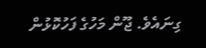ގިނައެވެ. ޖޫން މަހުގެ ފަހުކޮޅުން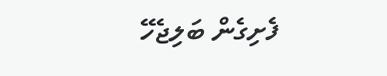ފެށިގެން ބަލިޖެހޭ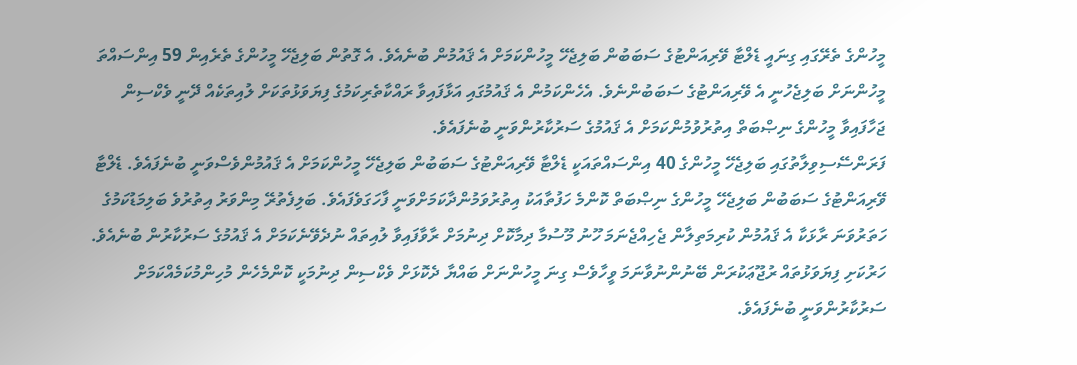މީހުންގެ ތެރޭގައި ގިނައީ ޑެލްޓާ ވޭރިއަންޓުގެ ސަބަބުން ބަލިޖެހޭ މީހުންކަމަށް އެ ޤައުމުން ބުނެއެވެ. އެ ގޮތުން ބަލިޖެހޭ މީހުންގެ ތެރެއިން 59 އިންސައްތަ މީހުންނަށް ބަލިޖެހުނީ އެ ވޭރިއަންޓުގެ ސަބަބުންނެވެ. އެހެންކަމުން އެ ޤައުމުގައި އަޅާފައިވާ ރައްކާތެރިކަމުގެ ފިޔަވަޅުތަކަށް ލުއިތަކެއް ދޭނީ ވެކްސިން ޖަހާފައިވާ މީހުންގެ ނިޞްބަތް އިތުރުވުމުންކަމަށް އެ ޤައުމުގެ ސަރުކާރުންވަނީ ބުނެފައެވެ.
ފަރަންސޭސިވިލާތުގައި ބަލިޖެހޭ މީހުންގެ 40 އިންސައްތައަކީ ޑެލްޓާ ވޭރިއަންޓުގެ ސަބަބުން ބަލިޖެހޭ މީހުންކަމަށް އެ ޤައުމުންވެސްވަނީ ބުނެފައެވެ. ޑެލްޓާ ވޭރިއަންޓުގެ ސަބަބުން ބަލިޖެހޭ މީހުންގެ ނިޞްބަތް ކޮންމެ ހަފުތާއަކު އިތުރުވަމުންދާކަމަށްވަނީ ފާހަގަވެފައެވެ. ބަލިފެތުރޭ މިންވަރު އިތުރުވެ ބަލިމަޑުކަމުގެ ހަތަރުވަނަ ރާޅަކާ އެ ޤައުމުން ކުރިމަތިލާން ޖެހިއްޖެނަމަ ހޫނު މޫސުމާ ދިމާކޮށް ދިނުމަށް ރާވާފައިވާ ލުއިތައް ނުދެވޭނެކަމަށް އެ ޤައުމުގެ ސަރުކާރުން ބުނެއެވެ. ހަރުކަށި ފިޔަވަޅުތައް ރުޖޫޢަކުރަން ބޭނުންނުވާނަމަ ވީހާވެސް ގިނަ މީހުންނަށް ބައްޔާ ދެކޮޅަށް ވެކްސިން ދިނުމަކީ ކޮންމެހެން މުހިންމުކަމެއްކަމަށް ސަރުކާރުންވަނީ ބުނެފައެވެ.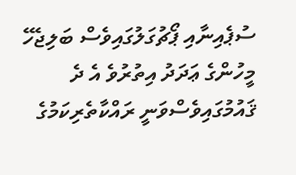ސުޕެއިނާއި ޕޯޗުގަލުގައިވެސް ބަލިޖެހޭ މީހުންގެ ޢަދަދު އިތުރުވެ އެ ދެ ޤައުމުގައިވެސްވަނީ ރައްކާތެރިކަމުގެ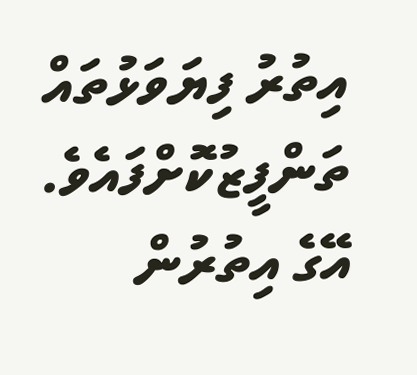އިތުރު ފިޔަވަޅުތައް ތަންފީޒުކޮށްފައެވެ. އޭގެ އިތުރުން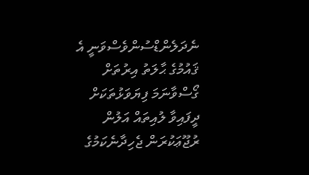ނެދަލެންޑްސުންވެސްވަނީ އެ ޤައުމުގެ ޙާލަތު އިރުތަށް ގޯސްވާނަމަ ފިޔަވަޅުތަކަށް ދީފައިވާ ލުއިތައް އަލުން ރުޖޫޢަކުރަން ޖެހިދާނެކަމުގެ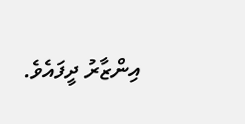އިންޒާރު ދީފައެވެ.